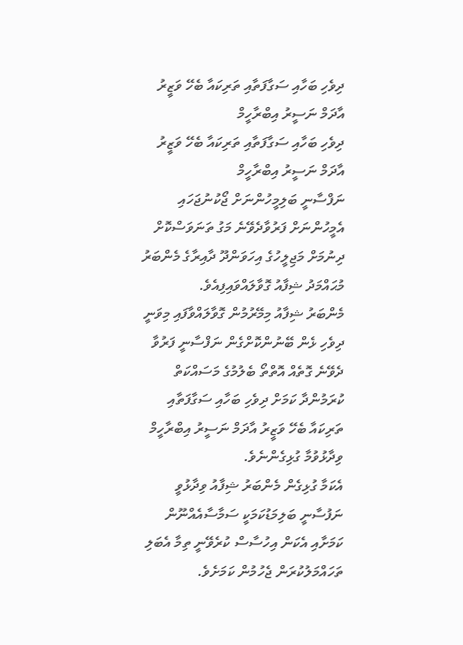ދިވެހި ބަހާއި ސަގާފަތާއި ތަރިކައާ ބެހޭ ވަޒީރު އާދަމް ނަސީރު އިބްރާހީމް
ދިވެހި ބަހާއި ސަގާފަތާއި ތަރިކައާ ބެހޭ ވަޒީރު އާދަމް ނަސީރު އިބްރާހީމް
ނަފްސާނީ ބަލިމީހުންނަށް ޖޯކުނުޖަހައި އެމީހުންނަށް ފަރުވާދެވޭނެ މަގު ތަނަވަސްކޮށް ދިނުމަށް މަޖިލީހުގެ އިހަވަންދޫ ދާއިރާގެ މެންބަރު މުޙައްމަދު ޝިފާއު ގޮވާލައްވައިފިއެވެ.
މެންބަރު ޝިފާއު މިމޭރުމުން ގޮވާލައްވާފައި މިވަނީ ދިވެހި ޅެން ބޭނުންކޮށްގެން ނަފްސާނީ ފަރުވާ ދެވޭނެ ގޮތެއް އޮތްތޯ ބެލުމުގެ މަސައްކަތް ކުރަމުންދާ ކަމަށް ދިވެހި ބަހާއި ސަގާފަތާއި ތަރިކައާ ބެހޭ ވަޒީރު އާދަމް ނަސީރު އިބްރާހީމް ވިދާޅުވުމާ ގުޅިގެންނެވެ.
އެކަމާ ގުޅިގެން މެންބަރު ޝިފާއު ވިދާޅުވީ ނަފުސާނީ ބަލިމަޑުކަމަކީ ސަމާސާއެއްނޫން ކަމަށާއި އެކަން އިހުސާސް ކުރެވޭނީ ތިމާ އެބަލި ތަހައްމަލުކުރަން ޖެހުމުން ކަމަށެވެ.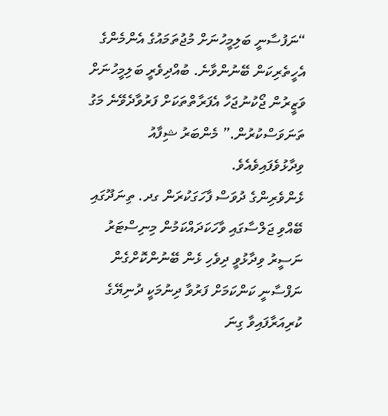“ނަފުސާނީ ބަލިމީހުނަށް މުޖުތަމައުގެ އެންމެންގެ އެހީތެރިކަން ބޭނުންވާނެ. ބުއްދިވެރީ ބަލިމީހުނަށް ވަޒީރުން ޖޯކުނުޖަހާ އެފަރާތްތަކަށް ފަރުވާދެވޭނެ މަގު ތަނަވަސްކުރުން.” މެންބަރު ޝިފާއު ވިދާޅުވެފައިވެއެވެ.
ޅެންވެރިންގެ ދުވަސް ފާހަގަކުރަން ގދ. ތިނަދޫގައި ބޭއްވި ޖަލްސާގައި ވާހަކަދައްކަމުން މިނިސްޓަރު ނަސީރު ވިދާޅުވީ ދިވެހި ޅެން ބޭނުންކޮށްގެން ނަފްސާނީ ކަންކަމަށް ފަރުވާ ދިނުމަކީ ދުނިޔޭގެ ކުރިއަރާފައިވާ ގިނަ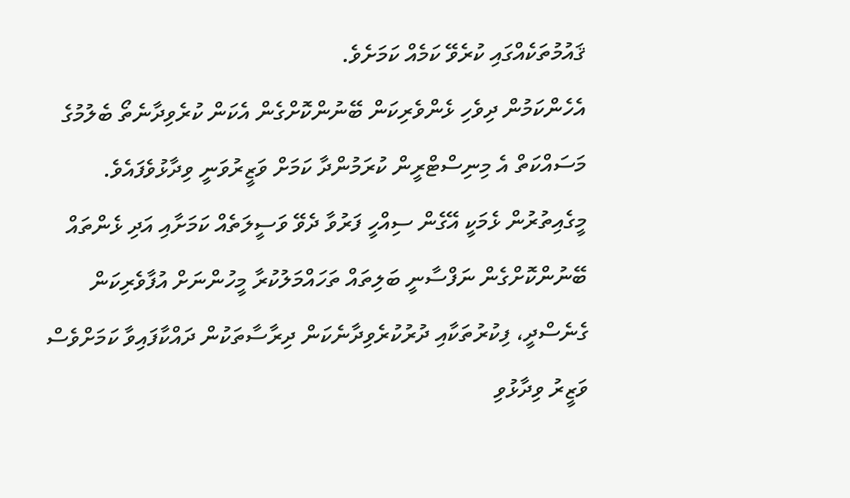ޤައުމުތަކެއްގައި ކުރެވޭ ކަމެއް ކަމަށެވެ.
އެހެންކަމުން ދިވެހި ޅެންވެރިކަން ބޭނުންކޮށްގެން އެކަން ކުރެވިދާނެތޯ ބެލުމުގެ މަސައްކަތް އެ މިނިސްޓްރީން ކުރަމުންދާ ކަމަށް ވަޒީރުވަނީ ވިދާޅުވެފައެވެ.
މީގެއިތުރުން ޅެމަކީ އޭގެން ސިއްހީ ފަރުވާ ދެވޭ ވަސީލަތެއް ކަމަށާއި އަދި ޅެންތައް ބޭނުންކޮށްގެން ނަފްސާނީ ބަލިތައް ތަހައްމަލުކުރާ މީހުންނަށް އުފާވެރިކަން ގެނެސްދީ، ފިކުރުތަކާއި ދުރުކުރެވިދާނެކަން ދިރާސާތަކުން ދައްކާފައިވާ ކަމަށްވެސް ވަޒީރު ވިދާޅުވި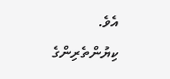އެވެ.
ކިޔުންތެރިންގެ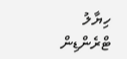ހިޔާލު
ޓްރެންޑިން